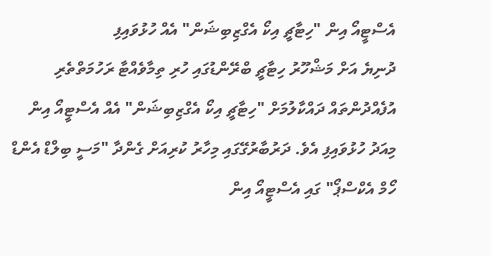އެސްޓީއޯ އިން "ހިޓާޗީ އިކޯ އެގްޒިބިޝަން" އެއް ހުޅުވައިފި
ދުނިޔެ އަށް މަޝްހޫރު ހިޓާޗީ ބްރޭންޑުގައި ހުރި ތިމާވެއްޓާ ރަހުމަތްތެރި އުފެއްދުންތައް ދައްކާލުމަށް "ހިޓާޗީ އިކޯ އެގްޒިބިޝަން" އެއް އެސްޓީއޯ އިން މިއަދު ހުޅުވައިފި އެވެ. ދަރުބާރުގޭގައި މިހާރު ކުރިއަށް ގެންދާ "މަސީ ބިލްޑް އެންޑް ހޯމް އެކްސްޕޯ" ގައި އެސްޓީއޯ އިން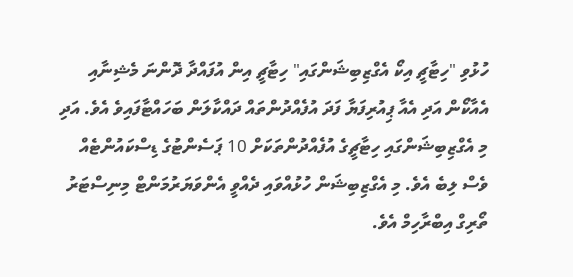ހުޅުވި "ހިޓާޗީ އިކޯ އެގްޒިބިޝަންގައި" ހިޓާޗީ އިން އުފައްދާ ދޮންނަ މެޝިނާއި އެއާކޯން އަދި އެއާ ޕިއުރިފަޔާ ފަދަ އުފެއްދުންތައް ދައްކާލަން ބަހައްޓާފައިވެ އެވެ. އަދި މި އެގްޒިބިޝަންގައި ހިޓާޗީގެ އުފެއްދުންތަކަށް 10 ޕަސެންޓުގެ ޑިސްކައުންޓެއް ވެސް ލިބެ އެވެ. މި އެގްޒިބިޝަން ހުޅުއްވައި ދެއްވީ އެންވަޔަރުމަންޓް މިނިސްޓަރު ތޯރިގް އިބްރާހިމް އެވެ.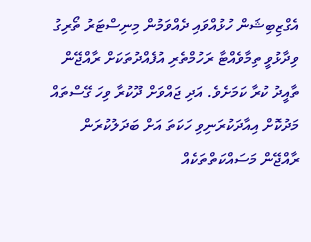އެގްޒިބިޝަން ހުޅުއްވައި ދެއްވަމުން މިނިސްޓަރު ތޯރިގު ވިދާޅުވީ ތިމާވެއްޓާ ރަހުމްތެރި އުފެއްދުތަކަށް ރާއްޖޭން ތާއީދު ކުރާ ކަމަށެވެ. އަދި ޖައްވަށް ދޫކުރާ ވިހަ ގޭސްތައް މަދުކޮށް އިއާދަކުރަނިވި ހަކަތަ އަށް ބަދަލުކުރަން ރާއްޖޭން މަސައްކަތްތަކެއް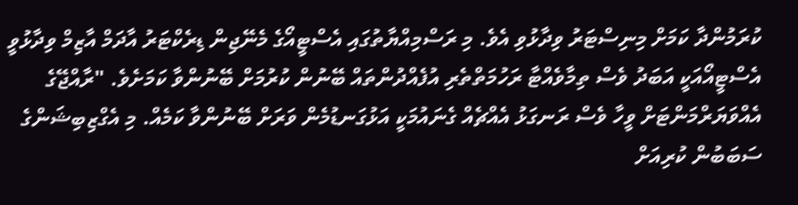ކުރަމުންދާ ކަމަށް މިނިސްޓަރު ވިދާޅުވި އެވެ. މި ރަސްމިއްޔާތުގައި އެސްޓީއޯގެ މެނޭޖިން ޑިރެކްޓަރު އާދަމް އާޒިމް ވިދާޅުވީ އެސްޓީއޯއަކީ އަބަދު ވެސް ތިމާވެއްޓާ ރަހުމަތްތެރި އުފެއްދުންތައް ބޭނުން ކުރުމަށް ބޭނުންވާ ކަމަށެވެ. "ރާއްޖޭގެ އެއްވަޔަރްމަންޓަށް ވީހާ ވެސް ރަނގަޅު އެއްޗެއް ގެނައުމަކީ އަޅުގަނޑުމެން ވަރަށް ބޭނުންވާ ކަމެއް. މި އެގްޒިބިޝަންގެ ސަބަބުން ކުރިއަށް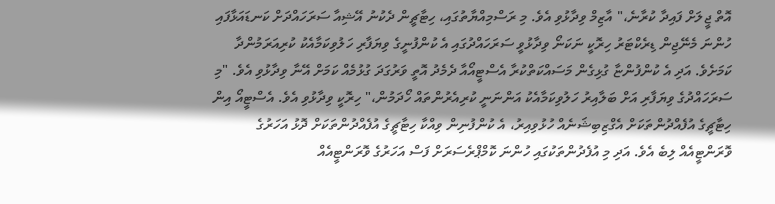އޮތް ޖީލަށް ފައިދާ ކުރާނެ،" އާޒިމް ވިދާޅުވި އެވެ. މި ރަސްމިއްޔާތުގައި، ހިޓާޗީން ދެކުނު އޭޝިއާ ސަރަހައްދަށް ކަނޑައަޅާފައި ހުންނަ މެނޭޖިން ޑިރެކްޓަރު ހިރޮކީ ނަކަނޯ ވިދާޅުވީ ސަރަހައްދުގައި އެ ކުންފުނީގެ ވިޔަފާރި ހަލުވިކަމާއެކު ކުރިއަރަމުންދާ ކަމަށެވެ. އަދި އެ ކުންފުންޏާ ގުޅިގެން މަސައްކަތްކުރާ އެސްޓީއޯއާ ދެމެދު އޮތީ ވަރުގަދަ ގުޅުމެއް ކަމަށް އޭނާ ވިދާޅުވި އެވެ. "މި ސަރަހައްދުގެ ވިޔަފާރި އަށް ބަލާއިރު ހަލުވިކަމާއެކު އަންނަނީ ކުރިއެރުންތައް ހޯދަމުން،" ހިރޮކީ ވިދާޅުވި އެވެ. އެސްޓީއޯ އިން ހިޓާޗީގެ އުފެއްދުންތަކަށް އެގްޒިބިޝަނެއް ހުޅުވިއިރު، އެ ކުންފުނިން ވިއްކާ ހިޓާޗީގެ އުފެއްދުންތަކަށް ދޮޅު އަހަރުގެ ވޮރަންޓީއެއް ލިބެ އެވެ. އަދި މި އުފެދުންތަކުގައި ހުންނަ ކޮމްޕްރެސަރަށް ފަސް އަހަރުގެ ވޮރަންޓީއެއް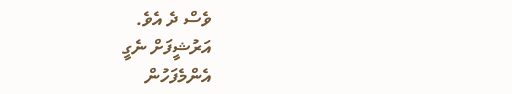ވެސް ދެ އެވެ.
އަރުޝީފަށް ނެގީ
އެންމެފަހުން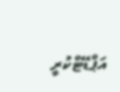އަޕްޑޭޓްކުރީ